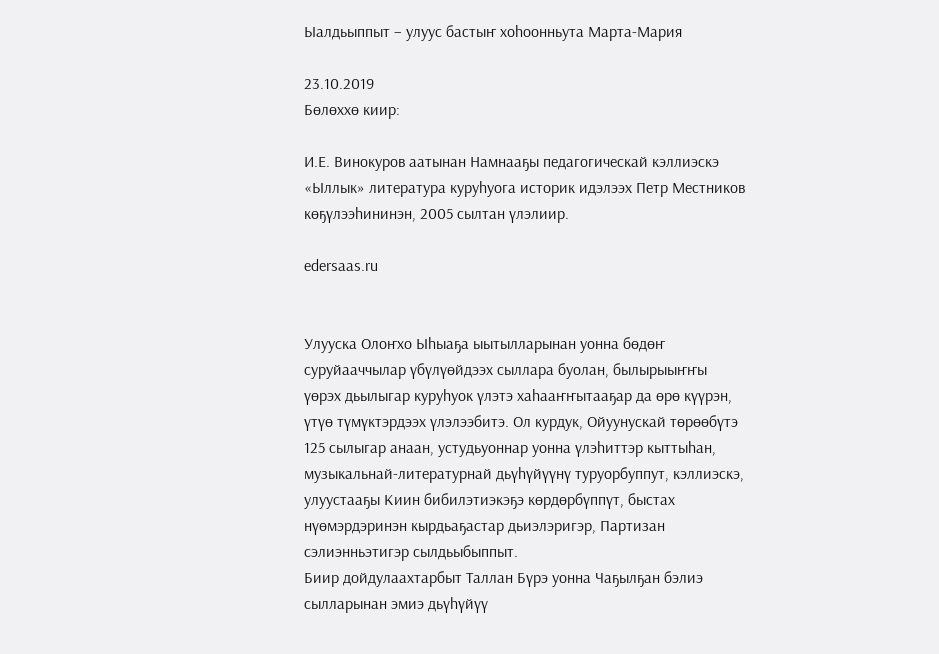Ыалдьыппыт – улуус бастыҥ хоһоонньута Марта-Мария

23.10.2019
Бөлөххө киир:

И.Е. Винокуров аатынан Намнааҕы педагогическай кэллиэскэ «Ыллык» литература куруһуога историк идэлээх Петр Местников көҕүлээһининэн, 2005 сылтан үлэлиир.

edersaas.ru


Улууска Олоҥхо Ыһыаҕа ыытылларынан уонна бөдөҥ суруйааччылар үбүлүөйдээх сыллара буолан, былырыыҥҥы үөрэх дьылыгар куруһуок үлэтэ хаһааҥҥытааҕар да өрө күүрэн, үтүө түмүктэрдээх үлэлээбитэ. Ол курдук, Ойуунускай төрөөбүтэ 125 сылыгар анаан, устудьуоннар уонна үлэһиттэр кыттыһан, музыкальнай-литературнай дьүһүйүүнү туруорбуппут, кэллиэскэ, улуустааҕы Киин бибилэтиэкэҕэ көрдөрбүппүт, быстах нүөмэрдэринэн кырдьаҕастар дьиэлэригэр, Партизан сэлиэнньэтигэр сылдьыбыппыт.
Биир дойдулаахтарбыт Таллан Бүрэ уонна Чаҕылҕан бэлиэ сылларынан эмиэ дьүһүйүү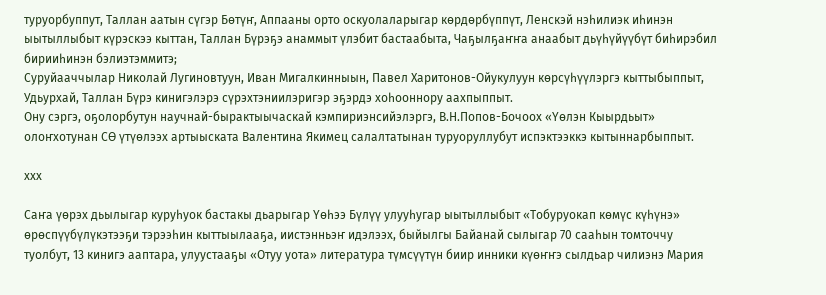туруорбуппут, Таллан аатын сүгэр Бөтүҥ, Аппааны орто оскуолаларыгар көрдөрбүппүт, Ленскэй нэһилиэк иһинэн ыытыллыбыт күрэскээ кыттан, Таллан Бүрэҕэ анаммыт үлэбит бастаабыта, Чаҕылҕаҥҥа анаабыт дьүһүйүүбүт биһирэбил бирииһинэн бэлиэтэммитэ;
Суруйааччылар Николай Лугиновтуун, Иван Мигалкинныын, Павел Харитонов-Ойукулуун көрсүһүүлэргэ кыттыбыппыт, Удьурхай, Таллан Бүрэ кинигэлэрэ сүрэхтэниилэригэр эҕэрдэ хоһооннору аахпыппыт.
Ону сэргэ, оҕолорбутун научнай-бырактыычаскай кэмпириэнсийэлэргэ, В.Н.Попов-Бочоох «Үөлэн Кыырдьыт» олоҥхотунан СӨ үтүөлээх артыыската Валентина Якимец салалтатынан туруоруллубут испэктээккэ кытыннарбыппыт.

ххх

Саҥа үөрэх дьылыгар куруһуок бастакы дьарыгар Үөһээ Бүлүү улууһугар ыытыллыбыт «Тобуруокап көмүс күһүнэ» өрөспүүбүлүкэтээҕи тэрээһин кыттыылааҕа, иистэнньэҥ идэлээх, быйылгы Байанай сылыгар 70 сааһын томточчу туолбут, 13 кинигэ ааптара, улуустааҕы «Отуу уота» литература түмсүүтүн биир инники күөҥҥэ сылдьар чилиэнэ Мария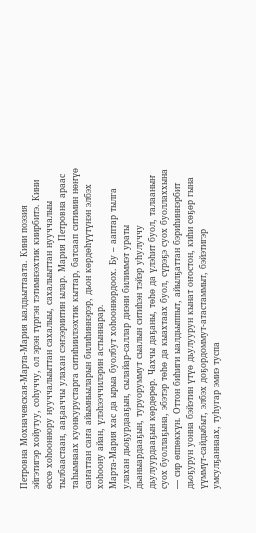Петровна Мохначевская-Марта-Мария ыалдьыттаата. Кини поэзия эйгэтигэр хойутуу, соһуччу, ол эрэн түргэн тэтимнээхтик киирбитэ. Кини өссө хоһооннору нууччалыыттан сахалыы, сахалыыттан нууччалыы тылбаастаан, ааҕааччы улахан сэҥээриитин ылар. Мария Петровна араас таһымнаах куонкурустарга ситиһиилээхтик кыттар, батсаап ситимин нөҥүө саҥаттан саҥа айымньыларын билиһиннэрэр, дьон көрдөһүүтүнэн элбэх хоһоону айан, үлэһээччилэрин астыннарар.
Марта-Мария хас да ырыа буолбут хоһооннордоох. Бу – ааптар тылга улахан дьоҕурдааҕын, сылайар-саллар диэни билиммэт ураты дьаныардааҕын, туруоруммут сыалын ситиһэн тэйэр уһулуччу дьулуурдааҕын көрдөрөр. Чахчы даҕаны, төһө да үлэһит буол, талааныҥ суох буоллаҕына, эбэтэр төһө да кыахтаах буол, сүрэҕэ суох буоллаххына — сир өппөккүн. Оттон биһиги ыалдьыппыт, айылҕаттан бэриһиннэрбит дьоҕурун уонна бэйэтин үтүө дьулуурун кынат оҥостон, киһи сөҕөр гына үүммүт-сайдыбыт, элбэх доҕордоммут-атастаммыт, бэйэтигэр умсулҕаннаах, туһугар эмиэ туспа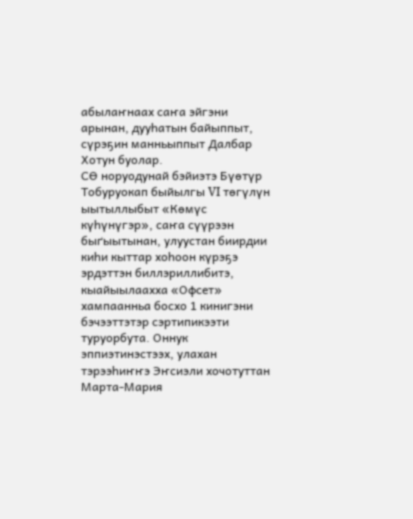абылаҥнаах саҥа эйгэни арынан, дууһатын байыппыт, сүрэҕин манньыппыт Далбар Хотун буолар.
СӨ норуодунай бэйиэтэ Бүөтүр Тобуруокап быйылгы VI төгүлүн ыытыллыбыт «Көмүс күһүнүгэр», саҥа сүүрээн быґыытынан, улуустан биирдии киһи кыттар хоһоон күрэҕэ эрдэттэн биллэриллибитэ, кыайыылаахха «Офсет» хампаанньа босхо 1 кинигэни бэчээттэтэр сэртипикээти туруорбута. Оннук эппиэтинэстээх, улахан тэрээһиҥҥэ Эҥсиэли хочотуттан Марта-Мария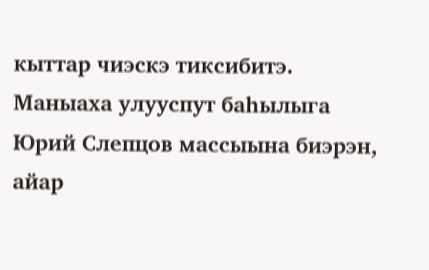кыттар чиэскэ тиксибитэ. Маныаха улууспут баһылыга Юрий Слепцов массыына биэрэн, айар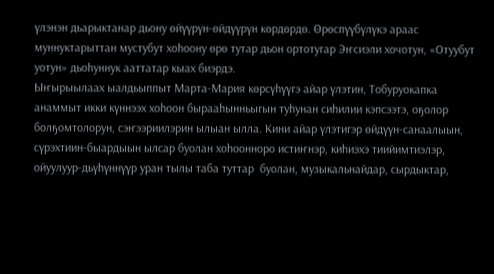үлэнэн дьарыктанар дьону өйүүрүн-өйдүүрүн көрдөрдө. Өрөспүүбүлүкэ араас муннуктарыттан мустубут хоһоону өрө тутар дьон ортотугар Эҥсиэли хочотун, «Отуубут уотун» дьоһуннук ааттатар кыах биэрдэ.
Ыҥырыылаах ыалдьыппыт Марта-Мария көрсүһүүгэ айар үлэтин, Тобуруокапка анаммыт икки күннээх хоһоон бырааһынньыгын туһунан сиһилии кэпсээтэ, оҕолор болҕомтолорун, сэҥээриилэрин ылыан ылла. Кини айар үлэтигэр өйдүүн-санаалыын, сүрэхтиин-быардыын ылсар буолан хоһоонноро истиҥнэр, киһиэхэ тиийимтиэлэр, ойуулуур-дьүһүннүүр уран тылы таба туттар  буолан, музыкальнайдар, сырдыктар,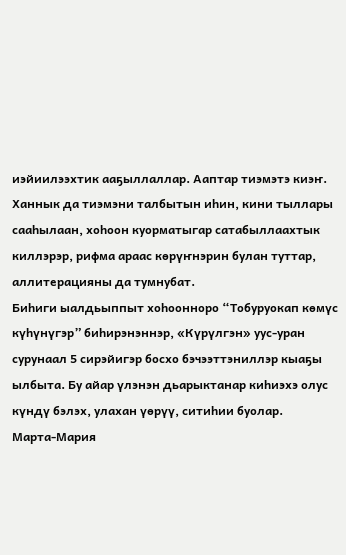иэйиилээхтик ааҕыллаллар. Ааптар тиэмэтэ киэҥ. Ханнык да тиэмэни талбытын иһин, кини тыллары сааһылаан, хоһоон куорматыгар сатабыллаахтык киллэрэр, рифма араас көрүҥнэрин булан туттар, аллитерацияны да тумнубат.
Биһиги ыалдьыппыт хоһоонноро “Тобуруокап көмүс күһүнүгэр” биһирэнэннэр, «Күрүлгэн» уус-уран сурунаал 5 сирэйигэр босхо бэчээттэниллэр кыаҕы ылбыта. Бу айар үлэнэн дьарыктанар киһиэхэ олус күндү бэлэх, улахан үөрүү, ситиһии буолар.
Марта-Мария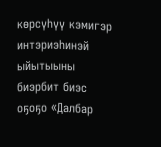көрсүһүү кэмигэр интэриэһинэй ыйытыыны биэрбит биэс оҕоҕо «Далбар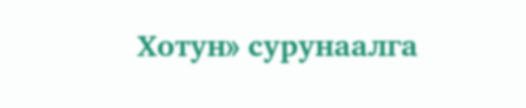Хотун» сурунаалга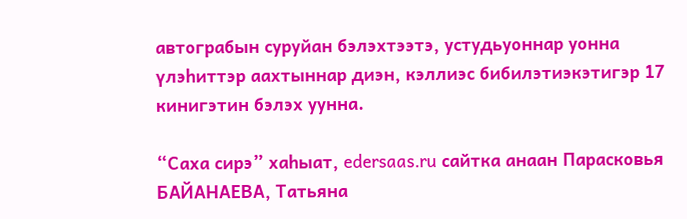автограбын суруйан бэлэхтээтэ, устудьуоннар уонна үлэһиттэр аахтыннар диэн, кэллиэс бибилэтиэкэтигэр 17 кинигэтин бэлэх уунна.

“Саха сирэ” хаһыат, edersaas.ru сайтка анаан Парасковья БАЙАНАЕВА, Татьяна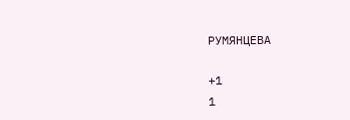РУМЯНЦЕВА

+1
1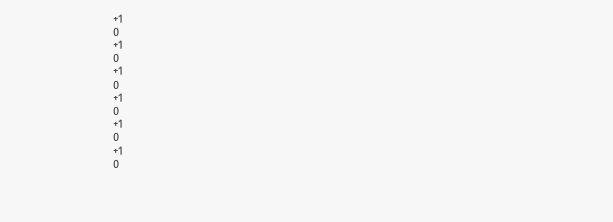+1
0
+1
0
+1
0
+1
0
+1
0
+1
0